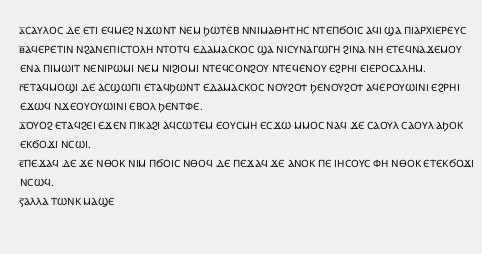ⲁ̅ⲤⲀⲨⲖⲞⲤ ⲆⲈ ⲈⲦⲒ ⲈϤⲘⲈϨ ⲚϪⲰⲚⲦ ⲚⲈⲘ ϦⲰⲦⲈⲂ ⲚⲚⲒⲘⲀⲐⲎⲦⲎⲤ ⲚⲦⲈⲠϬⲞⲒⲤ ⲀϤⲒ ϢⲀ ⲠⲒⲀⲢⲬⲒⲈⲢⲈⲨⲤ
ⲃ̅ⲀϤⲈⲢⲈⲦⲒⲚ ⲚϨⲀⲚⲈⲠⲒⲤⲦⲞⲖⲎ ⲚⲦⲞⲦϤ ⲈⲆⲀⲘⲀⲤⲔⲞⲤ ϢⲀ ⲚⲒⲤⲨⲚⲀⲄⲰⲄⲎ ϨⲒⲚⲀ ⲚⲎ ⲈⲦⲈϤⲚⲀϪⲈⲘⲞⲨ ⲈⲚⲀ ⲠⲒⲘⲰⲒⲦ ⲚⲈⲚⲒⲢⲰⲘⲒ ⲚⲈⲘ ⲚⲒϨⲒⲞⲘⲒ ⲚⲦⲈϤⲤⲞⲚϨⲞⲨ ⲚⲦⲈϤⲈⲚⲞⲨ ⲈϨⲢⲎⲒ ⲈⲒⲈⲢⲞⲤⲀⲖⲎⲘ.
ⲅ̅ⲈⲦⲀϤⲘⲞϢⲒ ⲆⲈ ⲀⲤϢⲰⲠⲒ ⲈⲦⲀϤϦⲰⲚⲦ ⲈⲆⲀⲘⲀⲤⲔⲞⲤ ⲚⲞⲨϨⲞϮ ϦⲈⲚⲞⲨϨⲞϮ ⲀϤⲈⲢⲞⲨⲰⲒⲚⲒ ⲈϨⲢⲎⲒ ⲈϪⲰϤ ⲚϪⲈⲞⲨⲞⲨⲰⲒⲚⲒ ⲈⲂⲞⲖ ϦⲈⲚⲦⲪⲈ.
ⲇ̅ⲞⲨⲞϨ ⲈⲦⲀϤϨⲈⲒ ⲈϪⲈⲚ ⲠⲒⲔⲀϨⲒ ⲀϤⲤⲰⲦⲈⲘ ⲈⲞⲨⲤⲘⲎ ⲈⲤϪⲰ ⲘⲘⲞⲤ ⲚⲀϤ ϪⲈ ⲤⲀⲞⲨⲖ ⲤⲀⲞⲨⲖ ⲀϦⲞⲔ ⲈⲔϬⲞϪⲒ ⲚⲤⲰⲒ.
ⲉ̅ⲠⲈϪⲀϤ ⲆⲈ ϪⲈ ⲚⲐⲞⲔ ⲚⲒⲘ ⲠϬⲞⲒⲤ ⲚⲐⲞϤ ⲆⲈ ⲠⲈϪⲀϤ ϪⲈ ⲀⲚⲞⲔ ⲠⲈ ⲒⲎⲤⲞⲨⲤ ⲪⲎ ⲚⲐⲞⲔ ⲈⲦⲈⲔϬⲞϪⲒ ⲚⲤⲰϤ.
ⲋ̅ⲀⲖⲖⲀ ⲦⲰⲚⲔ ⲘⲀϢⲈ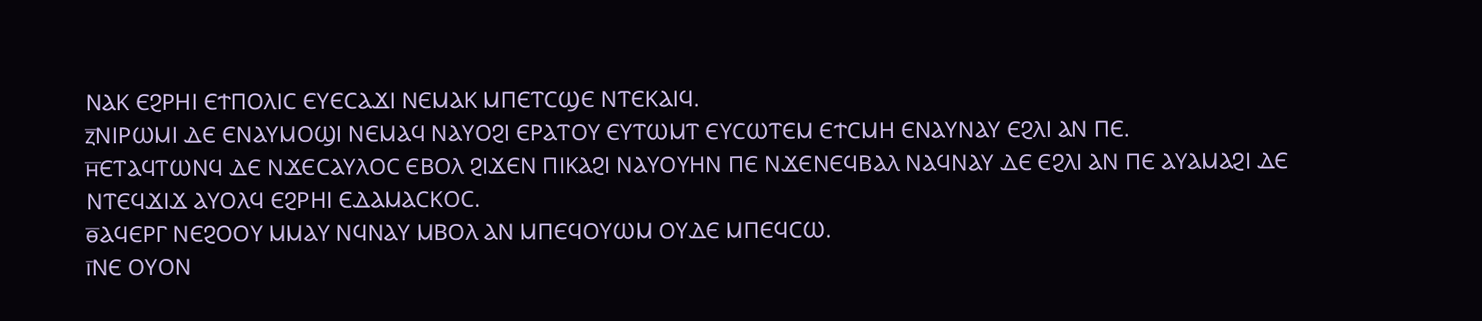ⲚⲀⲔ ⲈϨⲢⲎⲒ ⲈϮⲠⲞⲖⲒⲤ ⲈⲨⲈⲤⲀϪⲒ ⲚⲈⲘⲀⲔ ⲘⲠⲈⲦⲤϢⲈ ⲚⲦⲈⲔⲀⲒϤ.
ⲍ̅ⲚⲒⲢⲰⲘⲒ ⲆⲈ ⲈⲚⲀⲨⲘⲞϢⲒ ⲚⲈⲘⲀϤ ⲚⲀⲨⲞϨⲒ ⲈⲢⲀⲦⲞⲨ ⲈⲨⲦⲰⲘⲦ ⲈⲨⲤⲰⲦⲈⲘ ⲈϮⲤⲘⲎ ⲈⲚⲀⲨⲚⲀⲨ ⲈϨⲖⲒ ⲀⲚ ⲠⲈ.
ⲏ̅ⲈⲦⲀϤⲦⲰⲚϤ ⲆⲈ ⲚϪⲈⲤⲀⲨⲖⲞⲤ ⲈⲂⲞⲖ ϨⲒϪⲈⲚ ⲠⲒⲔⲀϨⲒ ⲚⲀⲨⲞⲨⲎⲚ ⲠⲈ ⲚϪⲈⲚⲈϤⲂⲀⲖ ⲚⲀϤⲚⲀⲨ ⲆⲈ ⲈϨⲖⲒ ⲀⲚ ⲠⲈ ⲀⲨⲀⲘⲀϨⲒ ⲆⲈ ⲚⲦⲈϤϪⲒϪ ⲀⲨⲞⲖϤ ⲈϨⲢⲎⲒ ⲈⲆⲀⲘⲀⲤⲔⲞⲤ.
ⲑ̅ⲀϤⲈⲢⲄ ⲚⲈϨⲞⲞⲨ ⲘⲘⲀⲨ ⲚϤⲚⲀⲨ ⲘⲂⲞⲖ ⲀⲚ ⲘⲠⲈϤⲞⲨⲰⲘ ⲞⲨⲆⲈ ⲘⲠⲈϤⲤⲰ.
ⲓ̅ⲚⲈ ⲞⲨⲞⲚ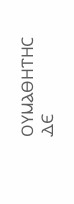ⲞⲨⲘⲀⲐⲎⲦⲎⲤ ⲆⲈ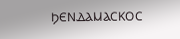ϦⲈⲚⲆⲀⲘⲀⲤⲔⲞⲤ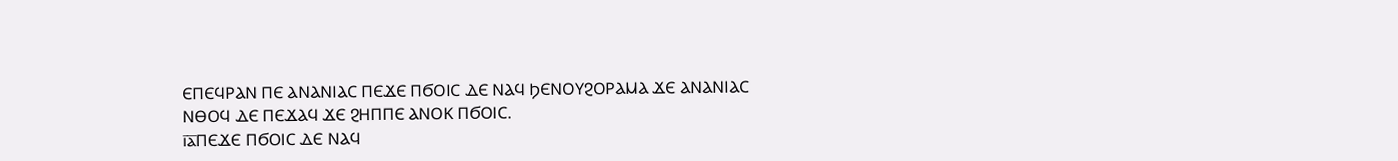ⲈⲠⲈϤⲢⲀⲚ ⲠⲈ ⲀⲚⲀⲚⲒⲀⲤ ⲠⲈϪⲈ ⲠϬⲞⲒⲤ ⲆⲈ ⲚⲀϤ ϦⲈⲚⲞⲨϨⲞⲢⲀⲘⲀ ϪⲈ ⲀⲚⲀⲚⲒⲀⲤ ⲚⲐⲞϤ ⲆⲈ ⲠⲈϪⲀϤ ϪⲈ ϨⲎⲠⲠⲈ ⲀⲚⲞⲔ ⲠϬⲞⲒⲤ.
ⲓ̅ⲁ̅ⲠⲈϪⲈ ⲠϬⲞⲒⲤ ⲆⲈ ⲚⲀϤ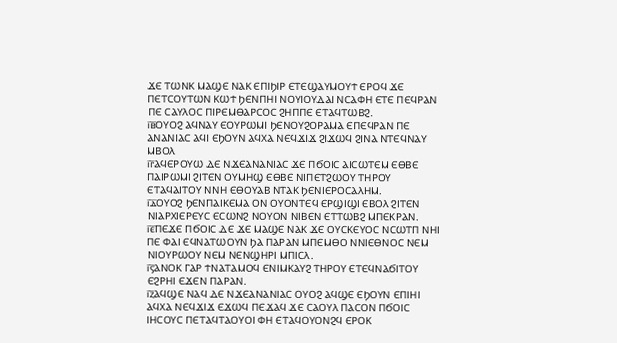ϪⲈ ⲦⲰⲚⲔ ⲘⲀϢⲈ ⲚⲀⲔ ⲈⲠⲒϦⲒⲢ ⲈⲦⲈϢⲀⲨⲘⲞⲨϮ ⲈⲢⲞϤ ϪⲈ ⲠⲈⲦⲤⲞⲨⲦⲰⲚ ⲔⲰϮ ϦⲈⲚⲠⲎⲒ ⲚⲞⲨⲒⲞⲨⲆⲀⲒ ⲚⲤⲀⲪⲎ ⲈⲦⲈ ⲠⲈϤⲢⲀⲚ ⲠⲈ ⲤⲀⲨⲖⲞⲤ ⲠⲒⲢⲈⲘⲐⲀⲢⲤⲞⲤ ϨⲎⲠⲠⲈ ⲈⲦⲀϤⲦⲰⲂϨ.
ⲓ̅ⲃ̅ⲞⲨⲞϨ ⲀϤⲚⲀⲨ ⲈⲞⲨⲢⲰⲘⲒ ϦⲈⲚⲞⲨϨⲞⲢⲀⲘⲀ ⲈⲠⲈϤⲢⲀⲚ ⲠⲈ ⲀⲚⲀⲚⲒⲀⲤ ⲀϤⲒ ⲈϦⲞⲨⲚ ⲀϤⲬⲀ ⲚⲈϤϪⲒϪ ϨⲒϪⲰϤ ϨⲒⲚⲀ ⲚⲦⲈϤⲚⲀⲨ ⲘⲂⲞⲖ
ⲓ̅ⲅ̅ⲀϤⲈⲢⲞⲨⲰ ⲆⲈ ⲚϪⲈⲀⲚⲀⲚⲒⲀⲤ ϪⲈ ⲠϬⲞⲒⲤ ⲀⲒⲤⲰⲦⲈⲘ ⲈⲐⲂⲈ ⲠⲀⲒⲢⲰⲘⲒ ϨⲒⲦⲈⲚ ⲞⲨⲘⲎϢ ⲈⲐⲂⲈ ⲚⲒⲠⲈⲦϨⲰⲞⲨ ⲦⲎⲢⲞⲨ ⲈⲦⲀϤⲀⲒⲦⲞⲨ ⲚⲚⲎ ⲈⲐⲞⲨⲀⲂ ⲚⲦⲀⲔ ϦⲈⲚⲒⲈⲢⲞⲤⲀⲖⲎⲘ.
ⲓ̅ⲇ̅ⲞⲨⲞϨ ϦⲈⲚⲠⲀⲒⲔⲈⲘⲀ ⲞⲚ ⲞⲨⲞⲚⲦⲈϤ ⲈⲢϢⲒϢⲒ ⲈⲂⲞⲖ ϨⲒⲦⲈⲚ ⲚⲒⲀⲢⲬⲒⲈⲢⲈⲨⲤ ⲈⲤⲰⲚϨ ⲚⲞⲨⲞⲚ ⲚⲒⲂⲈⲚ ⲈⲦⲦⲰⲂϨ ⲘⲠⲈⲔⲢⲀⲚ.
ⲓ̅ⲉ̅ⲠⲈϪⲈ ⲠϬⲞⲒⲤ ⲆⲈ ϪⲈ ⲘⲀϢⲈ ⲚⲀⲔ ϪⲈ ⲞⲨⲤⲔⲈⲨⲞⲤ ⲚⲤⲰⲦⲠ ⲚⲎⲒ ⲠⲈ ⲪⲀⲒ ⲈϤⲚⲀⲦⲰⲞⲨⲚ ϦⲀ ⲠⲀⲢⲀⲚ ⲘⲠⲈⲘⲐⲞ ⲚⲚⲒⲈⲐⲚⲞⲤ ⲚⲈⲘ ⲚⲒⲞⲨⲢⲰⲞⲨ ⲚⲈⲘ ⲚⲈⲚϢⲎⲢⲒ ⲘⲠⲒⲤⲖ.
ⲓ̅ⲋ̅ⲀⲚⲞⲔ ⲄⲀⲢ ϮⲚⲀⲦⲀⲘⲞϤ ⲈⲚⲒⲘⲔⲀⲨϨ ⲦⲎⲢⲞⲨ ⲈⲦⲈϤⲚⲀϬⲒⲦⲞⲨ ⲈϨⲢⲎⲒ ⲈϪⲈⲚ ⲠⲀⲢⲀⲚ.
ⲓ̅ⲍ̅ⲀϤϢⲈ ⲚⲀϤ ⲆⲈ ⲚϪⲈⲀⲚⲀⲚⲒⲀⲤ ⲞⲨⲞϨ ⲀϤϢⲈ ⲈϦⲞⲨⲚ ⲈⲠⲒⲎⲒ ⲀϤⲬⲀ ⲚⲈϤϪⲒϪ ⲈϪⲰϤ ⲠⲈϪⲀϤ ϪⲈ ⲤⲀⲞⲨⲖ ⲠⲀⲤⲞⲚ ⲠϬⲞⲒⲤ ⲒⲎⲤⲞⲨⲤ ⲠⲈⲦⲀϤⲦⲀⲞⲨⲞⲒ ⲪⲎ ⲈⲦⲀϤⲞⲨⲞⲚϨϤ ⲈⲢⲞⲔ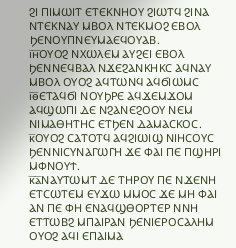ϨⲒ ⲠⲒⲘⲰⲒⲦ ⲈⲦⲈⲔⲚⲎⲞⲨ ϨⲒⲰⲦϤ ϨⲒⲚⲀ ⲚⲦⲈⲔⲚⲀⲨ ⲘⲂⲞⲖ ⲚⲦⲈⲔⲘⲞϨ ⲈⲂⲞⲖ ϦⲈⲚⲞⲨⲠⲚⲈⲨⲘⲀⲈϤⲞⲨⲀⲂ.
ⲓ̅ⲏ̅ⲞⲨⲞϨ ⲚⲬⲰⲖⲈⲘ ⲀⲨϨⲈⲒ ⲈⲂⲞⲖ ϦⲈⲚⲚⲈϤⲂⲀⲖ ⲚϪⲈϨⲀⲚⲔⲎⲔⲤ ⲀϤⲚⲀⲨ ⲘⲂⲞⲖ ⲞⲨⲞϨ ⲀϤⲦⲰⲚϤ ⲀϤϬⲒⲰⲘⲤ
ⲓ̅ⲑ̅ⲈⲦⲀϤϬⲒ ⲚⲞⲨϦⲢⲈ ⲀϤϪⲈⲘϪⲞⲘ ⲀϤϢⲰⲠⲒ ⲆⲈ ⲚϨⲀⲚⲈϨⲞⲞⲨ ⲚⲈⲘ ⲚⲒⲘⲀⲐⲎⲦⲎⲤ ⲈⲦϦⲈⲚ ⲆⲀⲘⲀⲤⲔⲞⲤ.
ⲕ̅ⲞⲨⲞϨ ⲤⲀⲦⲞⲦϤ ⲀϤϨⲒⲰⲒϢ ⲚⲒⲎⲤⲞⲨⲤ ϦⲈⲚⲚⲒⲤⲨⲚⲀⲄⲰⲄⲎ ϪⲈ ⲪⲀⲒ ⲠⲈ ⲠϢⲎⲢⲒ ⲘⲪⲚⲞⲨϮ.
ⲕ̅ⲁ̅ⲚⲀⲨⲦⲰⲘⲦ ⲆⲈ ⲦⲎⲢⲞⲨ ⲠⲈ ⲚϪⲈⲚⲎ ⲈⲦⲤⲰⲦⲈⲘ ⲈⲨϪⲰ ⲘⲘⲞⲤ ϪⲈ ⲘⲎ ⲪⲀⲒ ⲀⲚ ⲠⲈ ⲪⲎ ⲈⲚⲀϤϢⲐⲞⲢⲦⲈⲢ ⲚⲚⲎ ⲈⲦⲦⲰⲂϨ ⲘⲠⲀⲒⲢⲀⲚ ϦⲈⲚⲒⲈⲢⲞⲤⲀⲖⲎⲘ ⲞⲨⲞϨ ⲀϤⲒ ⲈⲠⲀⲒⲘⲀ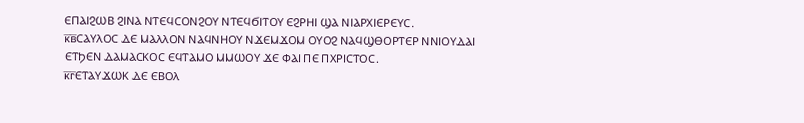ⲈⲠⲀⲒϨⲰⲂ ϨⲒⲚⲀ ⲚⲦⲈϤⲤⲞⲚϨⲞⲨ ⲚⲦⲈϤϬⲒⲦⲞⲨ ⲈϨⲢⲎⲒ ϢⲀ ⲚⲒⲀⲢⲬⲒⲈⲢⲈⲨⲤ.
ⲕ̅ⲃ̅ⲤⲀⲨⲖⲞⲤ ⲆⲈ ⲘⲀⲖⲖⲞⲚ ⲚⲀϤⲚⲎⲞⲨ ⲚϪⲈⲘϪⲞⲘ ⲞⲨⲞϨ ⲚⲀϤϢⲐⲞⲢⲦⲈⲢ ⲚⲚⲒⲞⲨⲆⲀⲒ ⲈⲦϦⲈⲚ ⲆⲀⲘⲀⲤⲔⲞⲤ ⲈϤⲦⲀⲘⲞ ⲘⲘⲰⲞⲨ ϪⲈ ⲪⲀⲒ ⲠⲈ ⲠⲬⲢⲒⲤⲦⲞⲤ.
ⲕ̅ⲅ̅ⲈⲦⲀⲨϪⲰⲔ ⲆⲈ ⲈⲂⲞⲖ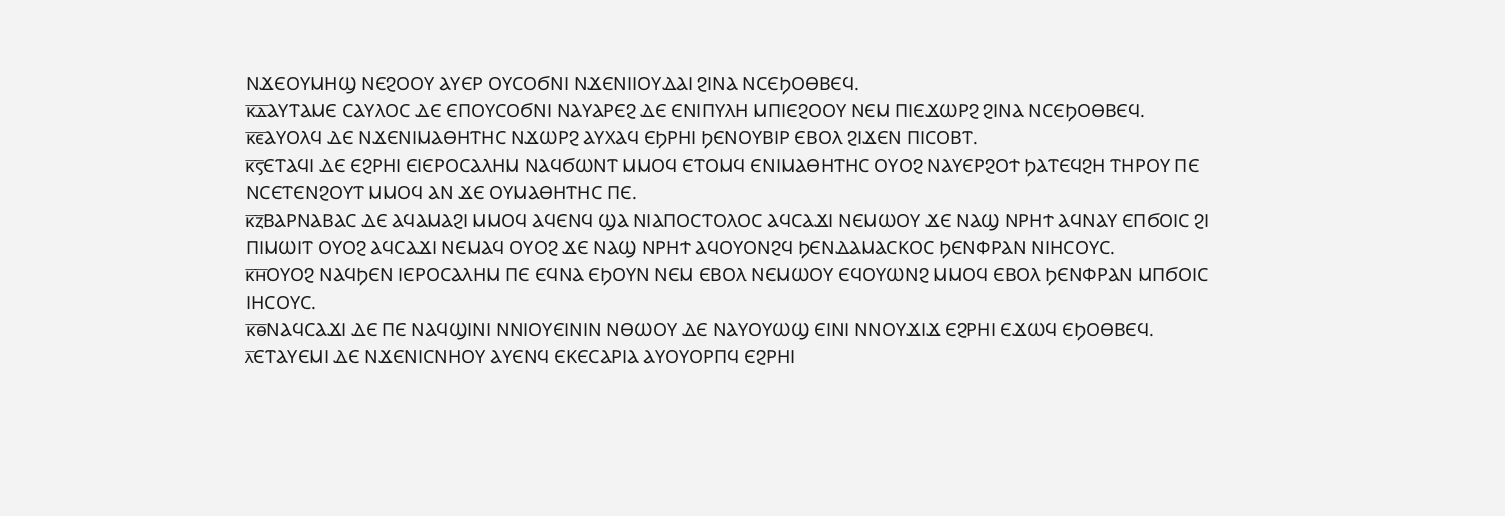ⲚϪⲈⲞⲨⲘⲎϢ ⲚⲈϨⲞⲞⲨ ⲀⲨⲈⲢ ⲞⲨⲤⲞϬⲚⲒ ⲚϪⲈⲚⲒⲒⲞⲨⲆⲀⲒ ϨⲒⲚⲀ ⲚⲤⲈϦⲞⲐⲂⲈϤ.
ⲕ̅ⲇ̅ⲀⲨⲦⲀⲘⲈ ⲤⲀⲨⲖⲞⲤ ⲆⲈ ⲈⲠⲞⲨⲤⲞϬⲚⲒ ⲚⲀⲨⲀⲢⲈϨ ⲆⲈ ⲈⲚⲒⲠⲨⲖⲎ ⲘⲠⲒⲈϨⲞⲞⲨ ⲚⲈⲘ ⲠⲒⲈϪⲰⲢϨ ϨⲒⲚⲀ ⲚⲤⲈϦⲞⲐⲂⲈϤ.
ⲕ̅ⲉ̅ⲀⲨⲞⲖϤ ⲆⲈ ⲚϪⲈⲚⲒⲘⲀⲐⲎⲦⲎⲤ ⲚϪⲰⲢϨ ⲀⲨⲬⲀϤ ⲈϦⲢⲎⲒ ϦⲈⲚⲞⲨⲂⲒⲢ ⲈⲂⲞⲖ ϨⲒϪⲈⲚ ⲠⲒⲤⲞⲂⲦ.
ⲕ̅ⲋ̅ⲈⲦⲀϤⲒ ⲆⲈ ⲈϨⲢⲎⲒ ⲈⲒⲈⲢⲞⲤⲀⲖⲎⲘ ⲚⲀϤϬⲰⲚⲦ ⲘⲘⲞϤ ⲈⲦⲞⲘϤ ⲈⲚⲒⲘⲀⲐⲎⲦⲎⲤ ⲞⲨⲞϨ ⲚⲀⲨⲈⲢϨⲞϮ ϦⲀⲦⲈϤϨⲎ ⲦⲎⲢⲞⲨ ⲠⲈ ⲚⲤⲈⲦⲈⲚϨⲞⲨⲦ ⲘⲘⲞϤ ⲀⲚ ϪⲈ ⲞⲨⲘⲀⲐⲎⲦⲎⲤ ⲠⲈ.
ⲕ̅ⲍ̅ⲂⲀⲢⲚⲀⲂⲀⲤ ⲆⲈ ⲀϤⲀⲘⲀϨⲒ ⲘⲘⲞϤ ⲀϤⲈⲚϤ ϢⲀ ⲚⲒⲀⲠⲞⲤⲦⲞⲖⲞⲤ ⲀϤⲤⲀϪⲒ ⲚⲈⲘⲰⲞⲨ ϪⲈ ⲚⲀϢ ⲚⲢⲎϮ ⲀϤⲚⲀⲨ ⲈⲠϬⲞⲒⲤ ϨⲒ ⲠⲒⲘⲰⲒⲦ ⲞⲨⲞϨ ⲀϤⲤⲀϪⲒ ⲚⲈⲘⲀϤ ⲞⲨⲞϨ ϪⲈ ⲚⲀϢ ⲚⲢⲎϮ ⲀϤⲞⲨⲞⲚϨϤ ϦⲈⲚⲆⲀⲘⲀⲤⲔⲞⲤ ϦⲈⲚⲪⲢⲀⲚ ⲚⲒⲎⲤⲞⲨⲤ.
ⲕ̅ⲏ̅ⲞⲨⲞϨ ⲚⲀϤϦⲈⲚ ⲒⲈⲢⲞⲤⲀⲖⲎⲘ ⲠⲈ ⲈϤⲚⲀ ⲈϦⲞⲨⲚ ⲚⲈⲘ ⲈⲂⲞⲖ ⲚⲈⲘⲰⲞⲨ ⲈϤⲞⲨⲰⲚϨ ⲘⲘⲞϤ ⲈⲂⲞⲖ ϦⲈⲚⲪⲢⲀⲚ ⲘⲠϬⲞⲒⲤ ⲒⲎⲤⲞⲨⲤ.
ⲕ̅ⲑ̅ⲚⲀϤⲤⲀϪⲒ ⲆⲈ ⲠⲈ ⲚⲀϤϢⲒⲚⲒ ⲚⲚⲒⲞⲨⲈⲒⲚⲒⲚ ⲚⲐⲰⲞⲨ ⲆⲈ ⲚⲀⲨⲞⲨⲰϢ ⲈⲒⲚⲒ ⲚⲚⲞⲨϪⲒϪ ⲈϨⲢⲎⲒ ⲈϪⲰϤ ⲈϦⲞⲐⲂⲈϤ.
ⲗ̅ⲈⲦⲀⲨⲈⲘⲒ ⲆⲈ ⲚϪⲈⲚⲒⲤⲚⲎⲞⲨ ⲀⲨⲈⲚϤ ⲈⲔⲈⲤⲀⲢⲒⲀ ⲀⲨⲞⲨⲞⲢⲠϤ ⲈϨⲢⲎⲒ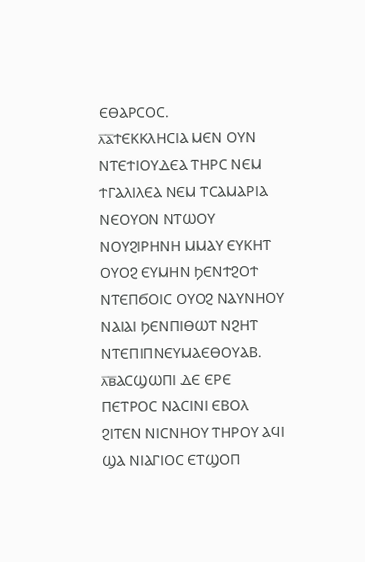ⲈⲐⲀⲢⲤⲞⲤ.
ⲗ̅ⲁ̅ϮⲈⲔⲔⲖⲎⲤⲒⲀ ⲘⲈⲚ ⲞⲨⲚ ⲚⲦⲈϮⲒⲞⲨⲆⲈⲀ ⲦⲎⲢⲤ ⲚⲈⲘ ϮⲄⲀⲖⲒⲖⲈⲀ ⲚⲈⲘ ⲦⲤⲀⲘⲀⲢⲒⲀ ⲚⲈⲞⲨⲞⲚ ⲚⲦⲰⲞⲨ ⲚⲞⲨϨⲒⲢⲎⲚⲎ ⲘⲘⲀⲨ ⲈⲨⲔⲎⲦ ⲞⲨⲞϨ ⲈⲨⲘⲎⲚ ϦⲈⲚϮϨⲞϮ ⲚⲦⲈⲠϬⲞⲒⲤ ⲞⲨⲞϨ ⲚⲀⲨⲚⲎⲞⲨ ⲚⲀⲒⲀⲒ ϦⲈⲚⲠⲒⲐⲰⲦ ⲚϨⲎⲦ ⲚⲦⲈⲠⲒⲠⲚⲈⲨⲘⲀⲈⲐⲞⲨⲀⲂ.
ⲗ̅ⲃ̅ⲀⲤϢⲰⲠⲒ ⲆⲈ ⲈⲢⲈ ⲠⲈⲦⲢⲞⲤ ⲚⲀⲤⲒⲚⲒ ⲈⲂⲞⲖ ϨⲒⲦⲈⲚ ⲚⲒⲤⲚⲎⲞⲨ ⲦⲎⲢⲞⲨ ⲀϤⲒ ϢⲀ ⲚⲒⲀⲄⲒⲞⲤ ⲈⲦϢⲞⲠ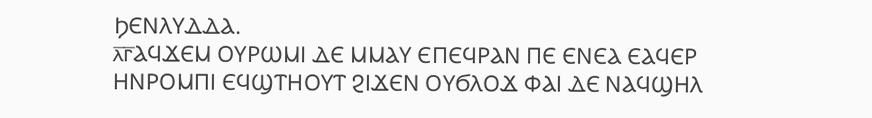ϦⲈⲚⲖⲨⲆⲆⲀ.
ⲗ̅ⲅ̅ⲀϤϪⲈⲘ ⲞⲨⲢⲰⲘⲒ ⲆⲈ ⲘⲘⲀⲨ ⲈⲠⲈϤⲢⲀⲚ ⲠⲈ ⲈⲚⲈⲀ ⲈⲀϤⲈⲢ ⲎⲚⲢⲞⲘⲠⲒ ⲈϤϢⲦⲎⲞⲨⲦ ϨⲒϪⲈⲚ ⲞⲨϬⲖⲞϪ ⲪⲀⲒ ⲆⲈ ⲚⲀϤϢⲎⲖ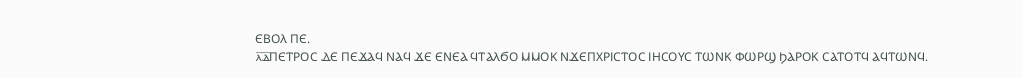ⲈⲂⲞⲖ ⲠⲈ.
ⲗ̅ⲇ̅ⲠⲈⲦⲢⲞⲤ ⲆⲈ ⲠⲈϪⲀϤ ⲚⲀϤ ϪⲈ ⲈⲚⲈⲀ ϤⲦⲀⲖϬⲞ ⲘⲘⲞⲔ ⲚϪⲈⲠⲬⲢⲒⲤⲦⲞⲤ ⲒⲎⲤⲞⲨⲤ ⲦⲰⲚⲔ ⲪⲰⲢϢ ϦⲀⲢⲞⲔ ⲤⲀⲦⲞⲦϤ ⲀϤⲦⲰⲚϤ.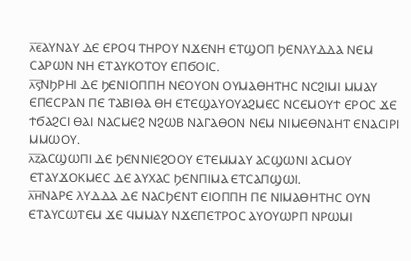ⲗ̅ⲉ̅ⲀⲨⲚⲀⲨ ⲆⲈ ⲈⲢⲞϤ ⲦⲎⲢⲞⲨ ⲚϪⲈⲚⲎ ⲈⲦϢⲞⲠ ϦⲈⲚⲖⲨⲆⲆⲀ ⲚⲈⲘ ⲤⲀⲢⲰⲚ ⲚⲎ ⲈⲦⲀⲨⲔⲞⲦⲞⲨ ⲈⲠϬⲞⲒⲤ.
ⲗ̅ⲋ̅ⲚϦⲢⲎⲒ ⲆⲈ ϦⲈⲚⲒⲞⲠⲠⲎ ⲚⲈⲞⲨⲞⲚ ⲞⲨⲘⲀⲐⲎⲦⲎⲤ ⲚⲤϨⲒⲘⲒ ⲘⲘⲀⲨ ⲈⲠⲈⲤⲢⲀⲚ ⲠⲈ ⲦⲀⲂⲒⲐⲀ ⲐⲎ ⲈⲦⲈϢⲀⲨⲞⲨⲀϨⲘⲈⲤ ⲚⲤⲈⲘⲞⲨϮ ⲈⲢⲞⲤ ϪⲈ ϮϬⲀϨⲤⲒ ⲐⲀⲒ ⲚⲀⲤⲘⲈϨ ⲚϨⲰⲂ ⲚⲀⲄⲀⲐⲞⲚ ⲚⲈⲘ ⲚⲒⲘⲈⲐⲚⲀⲎⲦ ⲈⲚⲀⲤⲒⲢⲒ ⲘⲘⲰⲞⲨ.
ⲗ̅ⲍ̅ⲀⲤϢⲰⲠⲒ ⲆⲈ ϦⲈⲚⲚⲒⲈϨⲞⲞⲨ ⲈⲦⲈⲘⲘⲀⲨ ⲀⲤϢⲰⲚⲒ ⲀⲤⲘⲞⲨ ⲈⲦⲀⲨϪⲞⲔⲘⲈⲤ ⲆⲈ ⲀⲨⲬⲀⲤ ϦⲈⲚⲠⲒⲘⲀ ⲈⲦⲤⲀⲠϢⲰⲒ.
ⲗ̅ⲏ̅ⲚⲀⲢⲈ ⲖⲨⲆⲆⲀ ⲆⲈ ⲚⲀⲤϦⲈⲚⲦ ⲈⲒⲞⲠⲠⲎ ⲠⲈ ⲚⲒⲘⲀⲐⲎⲦⲎⲤ ⲞⲨⲚ ⲈⲦⲀⲨⲤⲰⲦⲈⲘ ϪⲈ ϤⲘⲘⲀⲨ ⲚϪⲈⲠⲈⲦⲢⲞⲤ ⲀⲨⲞⲨⲰⲢⲠ ⲚⲢⲰⲘⲒ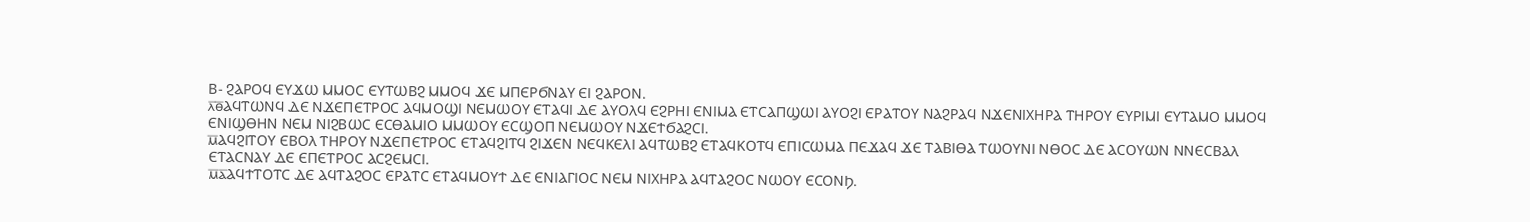Ⲃ- ϨⲀⲢⲞϤ ⲈⲨϪⲰ ⲘⲘⲞⲤ ⲈⲨⲦⲰⲂϨ ⲘⲘⲞϤ ϪⲈ ⲘⲠⲈⲢϬⲚⲀⲨ ⲈⲒ ϨⲀⲢⲞⲚ.
ⲗ̅ⲑ̅ⲀϤⲦⲰⲚϤ ⲆⲈ ⲚϪⲈⲠⲈⲦⲢⲞⲤ ⲀϤⲘⲞϢⲒ ⲚⲈⲘⲰⲞⲨ ⲈⲦⲀϤⲒ ⲆⲈ ⲀⲨⲞⲖϤ ⲈϨⲢⲎⲒ ⲈⲚⲒⲘⲀ ⲈⲦⲤⲀⲠϢⲰⲒ ⲀⲨⲞϨⲒ ⲈⲢⲀⲦⲞⲨ ⲚⲀϨⲢⲀϤ ⲚϪⲈⲚⲒⲬⲎⲢⲀ ⲦⲎⲢⲞⲨ ⲈⲨⲢⲒⲘⲒ ⲈⲨⲦⲀⲘⲞ ⲘⲘⲞϤ ⲈⲚⲒϢⲐⲎⲚ ⲚⲈⲘ ⲚⲒϨⲂⲰⲤ ⲈⲤⲐⲀⲘⲒⲞ ⲘⲘⲰⲞⲨ ⲈⲤϢⲞⲠ ⲚⲈⲘⲰⲞⲨ ⲚϪⲈϮϬⲀϨⲤⲒ.
ⲙ̅ⲀϤϨⲒⲦⲞⲨ ⲈⲂⲞⲖ ⲦⲎⲢⲞⲨ ⲚϪⲈⲠⲈⲦⲢⲞⲤ ⲈⲦⲀϤϨⲒⲦϤ ϨⲒϪⲈⲚ ⲚⲈϤⲔⲈⲖⲒ ⲀϤⲦⲰⲂϨ ⲈⲦⲀϤⲔⲞⲦϤ ⲈⲠⲒⲤⲰⲘⲀ ⲠⲈϪⲀϤ ϪⲈ ⲦⲀⲂⲒⲐⲀ ⲦⲰⲞⲨⲚⲒ ⲚⲐⲞⲤ ⲆⲈ ⲀⲤⲞⲨⲰⲚ ⲚⲚⲈⲤⲂⲀⲖ ⲈⲦⲀⲤⲚⲀⲨ ⲆⲈ ⲈⲠⲈⲦⲢⲞⲤ ⲀⲤϨⲈⲘⲤⲒ.
ⲙ̅ⲁ̅ⲀϤϮⲦⲞⲦⲤ ⲆⲈ ⲀϤⲦⲀϨⲞⲤ ⲈⲢⲀⲦⲤ ⲈⲦⲀϤⲘⲞⲨϮ ⲆⲈ ⲈⲚⲒⲀⲄⲒⲞⲤ ⲚⲈⲘ ⲚⲒⲬⲎⲢⲀ ⲀϤⲦⲀϨⲞⲤ ⲚⲰⲞⲨ ⲈⲤⲞⲚϦ.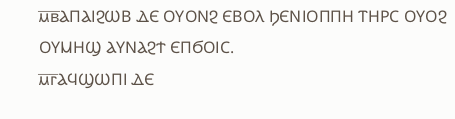ⲙ̅ⲃ̅ⲀⲠⲀⲒϨⲰⲂ ⲆⲈ ⲞⲨⲞⲚϨ ⲈⲂⲞⲖ ϦⲈⲚⲒⲞⲠⲠⲎ ⲦⲎⲢⲤ ⲞⲨⲞϨ ⲞⲨⲘⲎϢ ⲀⲨⲚⲀϨϮ ⲈⲠϬⲞⲒⲤ.
ⲙ̅ⲅ̅ⲀϤϢⲰⲠⲒ ⲆⲈ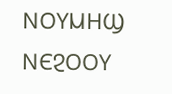ⲚⲞⲨⲘⲎϢ ⲚⲈϨⲞⲞⲨ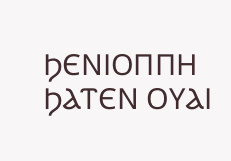ϦⲈⲚⲒⲞⲠⲠⲎ ϦⲀⲦⲈⲚ ⲞⲨⲀⲒ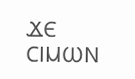ϪⲈ ⲤⲒⲘⲰⲚ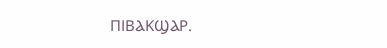ⲠⲒⲂⲀⲔϢⲀⲢ.